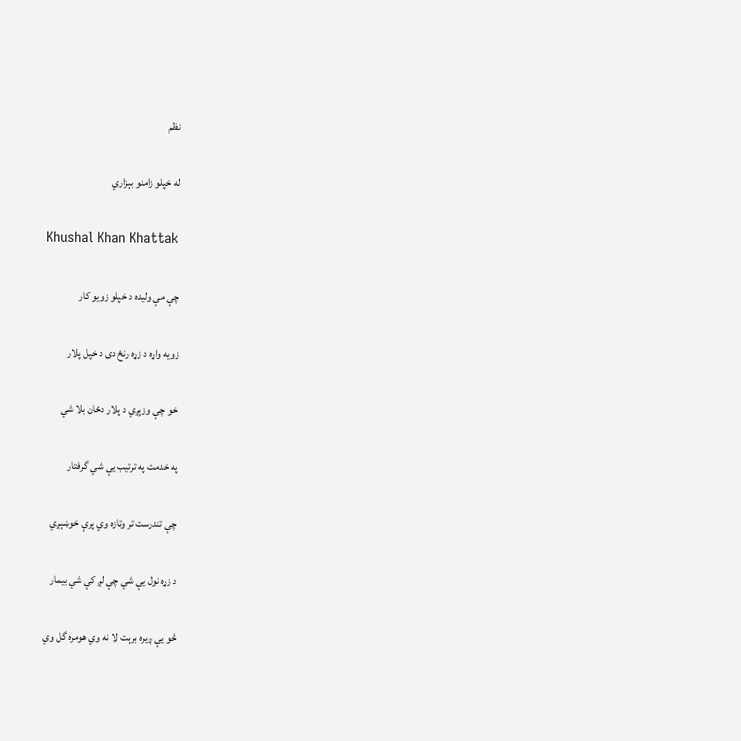نظم

له خپلو زامنو بېزاري

Khushal Khan Khattak

چې مې وليده د خپلو زويو کار

زويه واړه د زړه رنځ دی د خپل پلار

خو چې وزېږي د پلار دځان بلا شي

په خدمت په ترتيب يې شي گرفتار

چې تندرست تر وتازه وي پرې خوښېږي

د زړه نول يې شي چې لږ کې شي بيمار

څو يې ږيره برېت لا نه وي هومره گل وي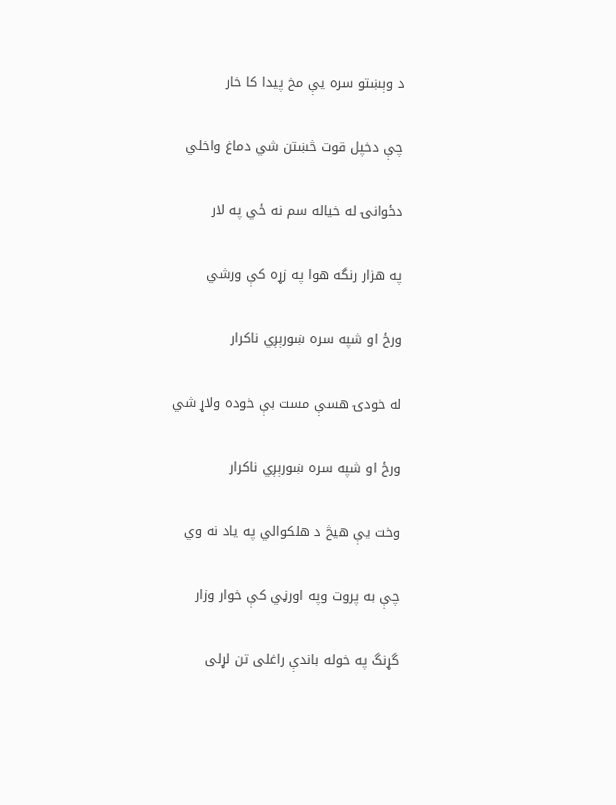د وېښتو سره يې مخ پيدا کا خار

چې دخپل قوت څښتن شي دماغ واخلي

دځوانۍ له خياله سم نه ځي په لار

په هزار رنگه هوا په زړه کې ورشي

ورځ او شپه سره ښورېږي ناکرار

له خودۍ هسې مست بې خوده ولاړ شي

ورځ او شپه سره ښورېږي ناکرار

وخت يې هيڅ د هلکوالي په ياد نه وي

چې به پروت وپه اورڼي کې خوار وزار

گړنگ په خوله باندې راغلی تن لړلی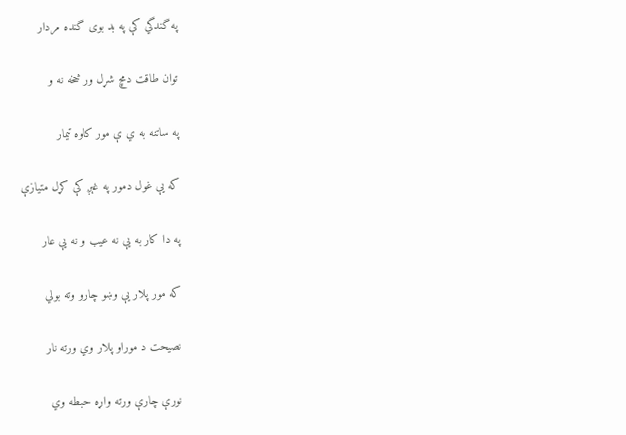په گندگي کې په بد بوی گنده مردار

توان طاقت دمچ شړل ور څخه نه و

په ساتنه به ي ې مور کاوه تيمار

که يې غول دمور په غېږ کې کړل متيازې

په دا کار به يې نه عيب و نه يې عار

که مور پلار يې وښو چارو وته بولي

نصيحت د موراو پلار وي ورته نار

نورې چارې ورته واړه حبطه وي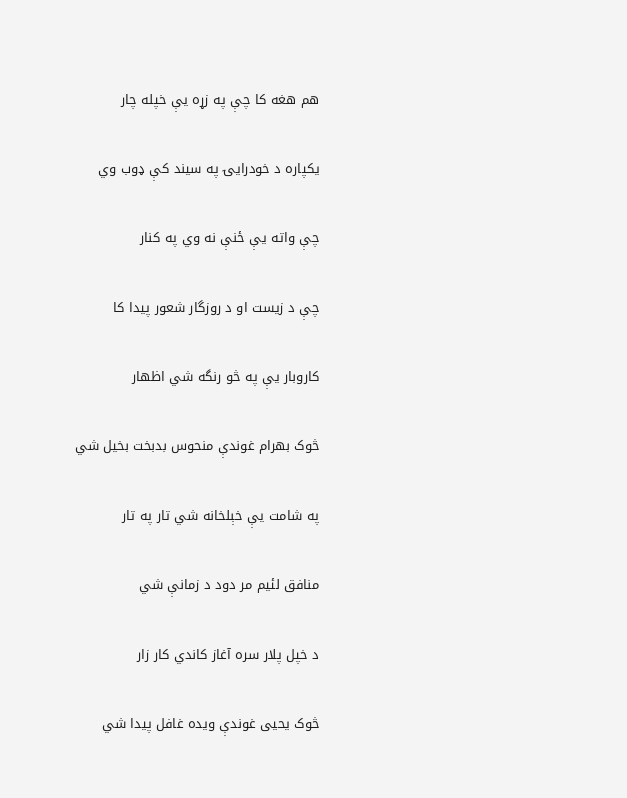هم هغه کا چې په زړه يې خپله چار

يکپاره د خودرايۍ په سيند کې ډوب وي

چې واته يې ځنې نه وي په کنار

چې د زيست او د روزگار شعور پيدا کا

کاروبار يې په څو رنگه شي اظهار

څوک بهرام غوندې منحوس بدبخت بخيل شي

په شامت يې خېلخانه شي تار په تار

منافق لئيم مر دود د زمانې شي

د خپل پلار سره آغاز کاندي کار زار

څوک يحيی غوندې ويده غافل پيدا شي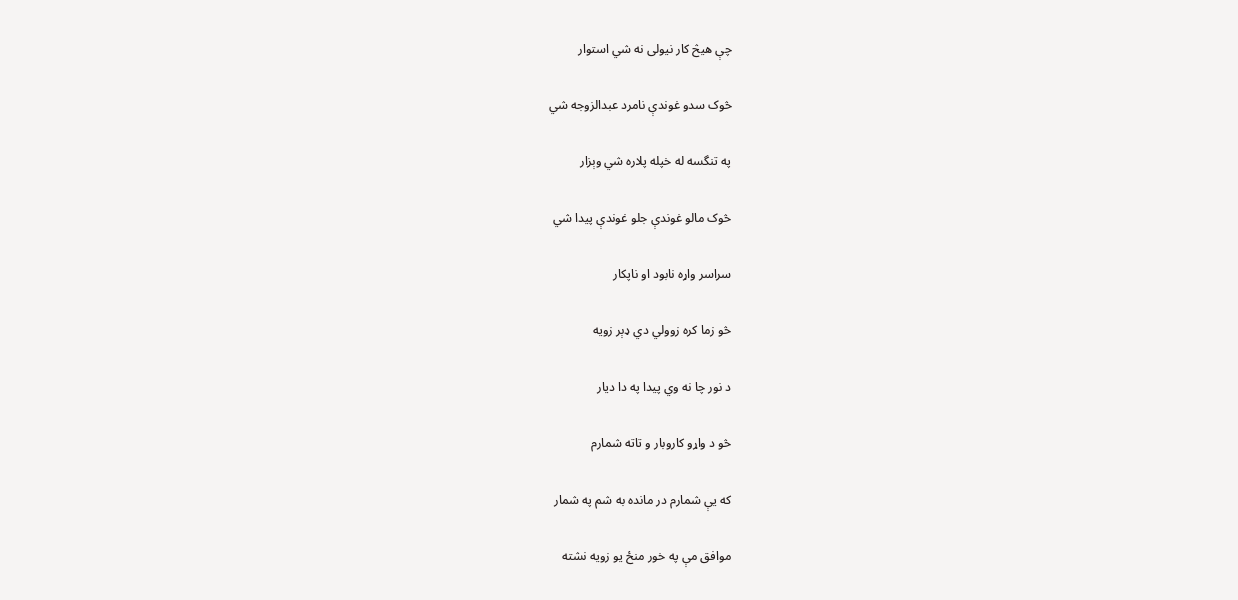چې هيڅ کار نيولی نه شي استوار

څوک سدو غوندې نامرد عبدالزوجه شي

په تنگسه له خپله پلاره شي وېزار

څوک مالو غوندې جلو غوندې پيدا شي

سراسر واړه نابود او ناپکار

څو زما کره زوولي دي ډېر زويه

د نور چا نه وي پيدا په دا ديار

څو د واړو کاروبار و تاته شمارم

که يې شمارم در مانده به شم په شمار

موافق مې په خور منځ يو زويه نشته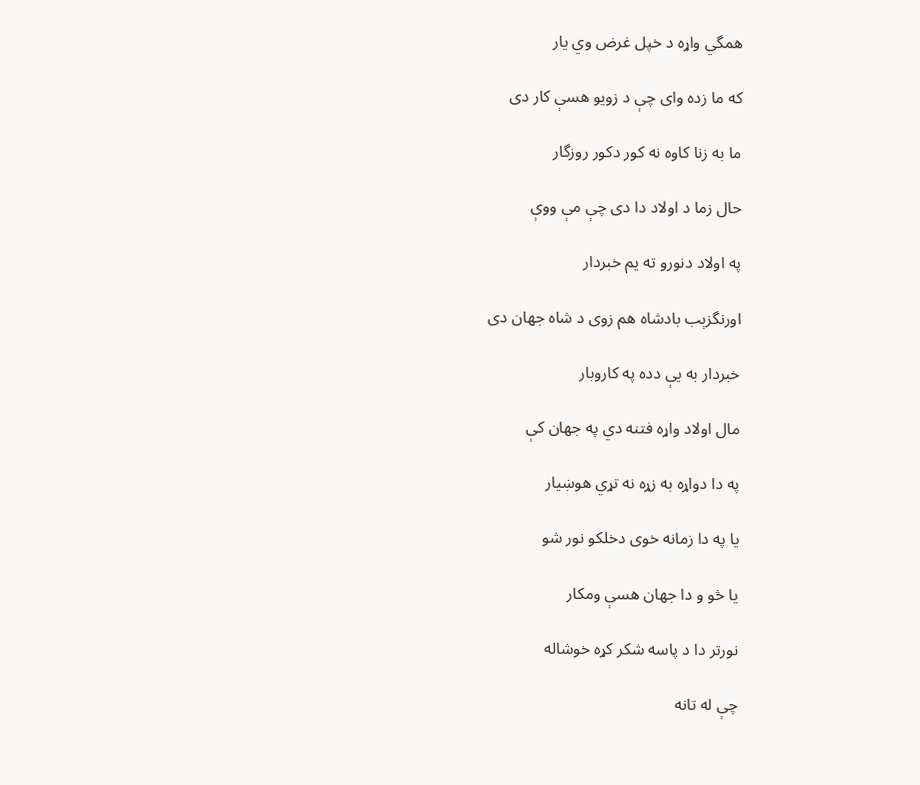همگي واړه د خپل غرض وي يار

که ما زده وای چې د زويو هسې کار دی

ما به زنا کاوه نه کور دکور روزگار

حال زما د اولاد دا دی چې مې ووې

په اولاد دنورو ته يم خبردار

اورنگزېب بادشاه هم زوی د شاه جهان دی

خبردار به يې دده په کاروبار

مال اولاد واړه فتنه دي په جهان کې

په دا دواړه به زړه نه تړي هوښيار

يا په دا زمانه خوی دخلکو نور شو

يا څو و دا جهان هسې ومکار

نورتر دا د پاسه شکر کړه خوشاله

چې له تانه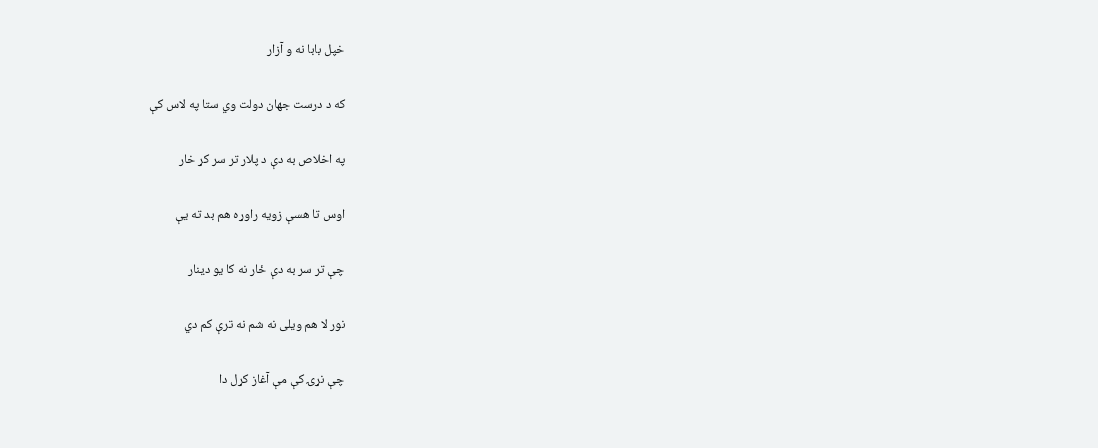خپل بابا نه و آزار

که د درست جهان دولت وي ستا په لاس کې

په اخلاص به دې د پلار تر سر کړ خار

اوس تا هسې زويه راوړه هم بد ته يې

چې تر سر به دې ځار نه کا يو دينار

نور لا هم ويلی نه شم نه ترې کم دي

چې نړۍ کې مې آغاز کړل دا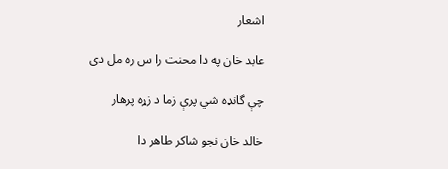اشعار

عابد خان په دا محنت را س ره مل دی

چې گانډه شي پرې زما د زړه پرهار

خالد خان نجو شاکر طاهر دا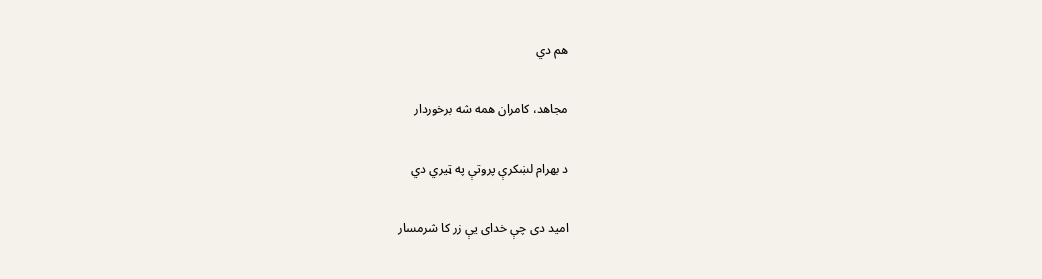هم دي

مجاهد، کامران همه شه برخوردار

د بهرام لښکرې پروتې په ټيري دي

اميد دی چې خدای يې زر کا شرمسار